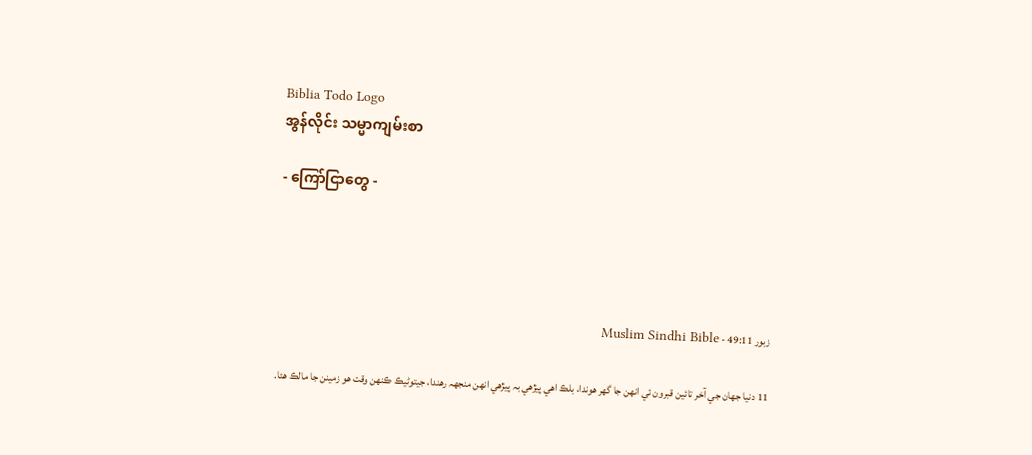Biblia Todo Logo
အွန်လိုင်း သမ္မာကျမ်းစာ

- ကြော်ငြာတွေ -




زبور 49:11 - Muslim Sindhi Bible

11 دنيا جهان جي آخر تائين قبرون ئي انهن جا گھر هوندا، بلڪ اهي پيڙهي بہ پيڙهي انهن منجھہ رهندا، جيتوڻيڪ ڪنهن وقت هو زمينن جا مالڪ هئا.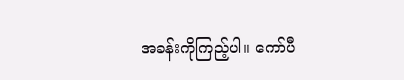အခန်းကိုကြည့်ပါ။ ကော်ပီ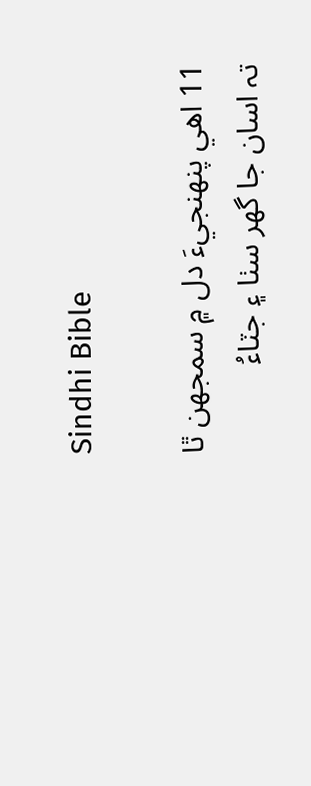Sindhi Bible

11 اهي پنهنجيءَ دل ۾ سمجهن ٿا تہ اسان جا گهر سٺا ۽ جٽاءُ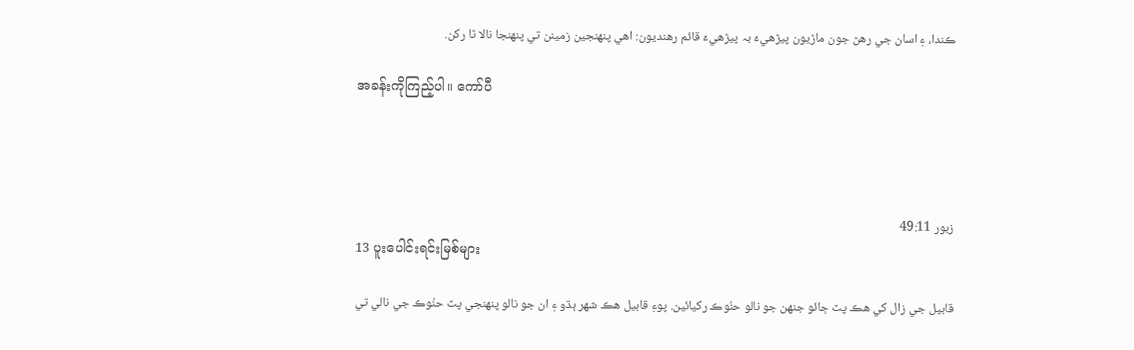ڪندا، ۽ اسان جي رهڻ جون ماڙيون پيڙهيءَ بہ پيڙهيءَ قائم رهنديون: اهي پنهنجين زمينن تي پنهنجا نالا ٿا رکن.

အခန်းကိုကြည့်ပါ။ ကော်ပီ




زبور 49:11
13 ပူးပေါင်းရင်းမြစ်များ

قابيل جي زال کي هڪ پٽ ڄائو جنهن جو نالو حنُوڪ رکيائين. پوءِ قابيل هڪ شهر ٻڌو ۽ ان جو نالو پنهنجي پٽ حنُوڪ جي نالي تي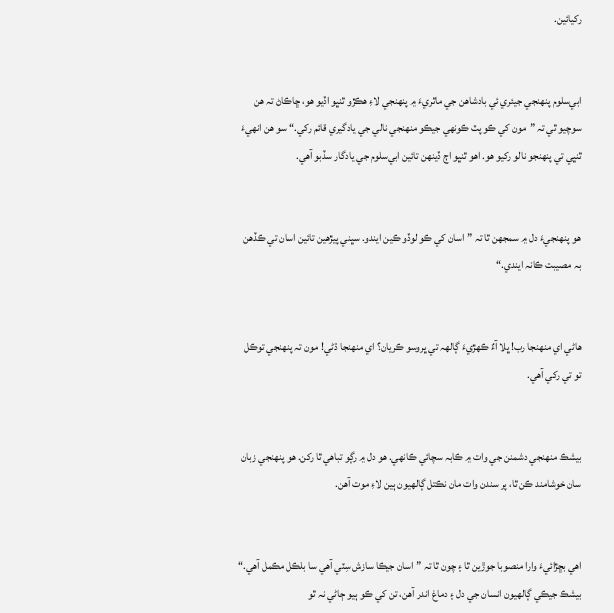رکيائين.


ابي‌سلوم پنهنجي جيئري ئي بادشاهن جي ماٿريءَ ۾ پنهنجي لاءِ هڪڙو ٿنڀو اڏيو هو، ڇاڪاڻ تہ هن سوچيو ٿي تہ ”مون کي ڪو پٽ ڪونهي جيڪو منهنجي نالي جي يادگيري قائم رکي.“ سو هن انهيءَ ٿنڀي تي پنهنجو نالو رکيو هو. اهو ٿنڀو اڄ ڏينهن تائين ابي‌سلوم جي يادگار سڏبو آهي.


هو پنهنجيءَ دل ۾ سمجھن ٿا تہ ”اسان کي ڪو لوڏو ڪين ايندو. سڀني پيڙهين تائين اسان تي ڪڏهن بہ مصيبت ڪانہ ايندي.“


هاڻي اي منهنجا رب! ڀلا آءٌ ڪهڙيءَ ڳالهہ تي ڀروسو ڪريان؟ اي منهنجا ڌڻي! مون تہ پنهنجي توڪل تو تي رکي آهي.


بيشڪ منهنجي دشمنن جي وات ۾ ڪابہ سچائي ڪانهي. هو دل ۾ رڳو تباهي ٿا رکن. هو پنهنجي زبان سان خوشامند ڪن ٿا، پر سندن وات مان نڪتل ڳالهيون ٻين لاءِ موت آهن.


اهي بڇڙائيءَ وارا منصوبا جوڙين ٿا ۽ چون ٿا تہ ”اسان جيڪا سازش سِٽي آهي سا بلڪل مڪمل آهي.“ بيشڪ جيڪي ڳالهيون انسان جي دل ۽ دماغ اندر آهن، تن کي ڪو ٻيو ڄاڻي نہ ٿو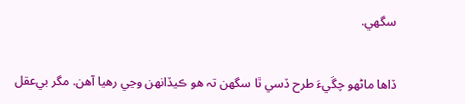سگھي.


ڏاها ماڻهو چڱيءَ طرح ڏسي ٿا سگھن تہ هو ڪيڏانهن وڃي رهيا آهن. مگر بي‌عقل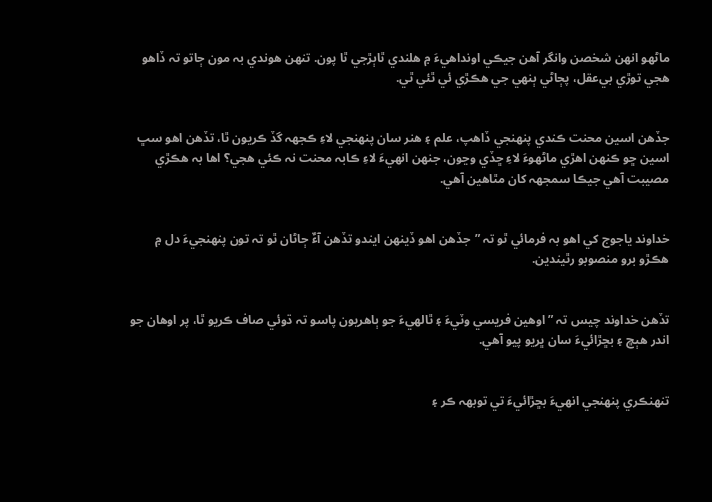ماڻهو انهن شخصن وانگر آهن جيڪي اونداهيءَ ۾ هلندي ٿاٻڙجي ٿا پون. تنهن هوندي بہ مون ڄاتو تہ ڏاهو هجي توڙي بي‌عقل، پڄاڻي ٻنهي جي هڪڙي ئي ٿئي ٿي.


جڏهن اسين محنت ڪندي پنهنجي ڏاهپ، علم ۽ هنر سان پنهنجي لاءِ ڪجھہ گڏ ڪريون ٿا، تڏهن اهو سڀ اسين ڇو ڪنهن اهڙي ماڻهوءَ لاءِ ڇڏي وڃون، جنهن انهيءَ لاءِ ڪابہ محنت نہ ڪئي هجي؟ اها بہ هڪڙي مصيبت آهي جيڪا سمجھہ کان مٿاهين آهي.


خداوند ياجوج کي اهو بہ فرمائي ٿو تہ ”جڏهن اهو ڏينهن ايندو تڏهن آءٌ ڄاڻان ٿو تہ تون پنهنجيءَ دل ۾ هڪڙو برو منصوبو رٿيندين.


تڏهن خداوند چيس تہ ”اوهين فريسي وٽيءَ ۽ ٿالهيءَ جو ٻاهريون پاسو تہ ڌوئي صاف ڪريو ٿا، پر اوهان جو اندر هٻڇ ۽ بڇڙائيءَ سان ڀريو پيو آهي.


تنهنڪري پنهنجي انهيءَ بڇڙائيءَ تي توبهہ ڪر ۽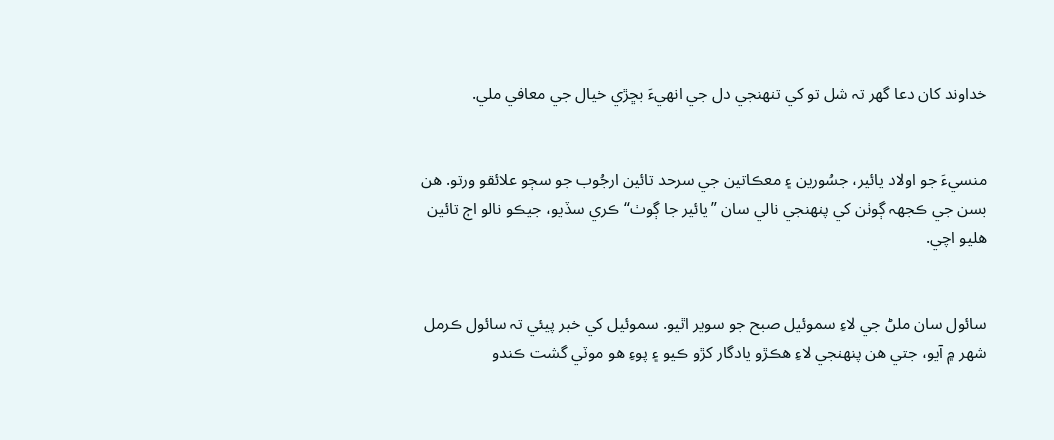خداوند کان دعا گھر تہ شل تو کي تنهنجي دل جي انهيءَ بڇڙي خيال جي معافي ملي.


منسيءَ جو اولاد يائير، جسُورين ۽ معڪاتين جي سرحد تائين ارجُوب جو سڄو علائقو ورتو. هن بسن جي ڪجھہ ڳوٺن کي پنهنجي نالي سان ”يائير جا ڳوٺ“ ڪري سڏيو، جيڪو نالو اڄ تائين هليو اچي.


سائول سان ملڻ جي لاءِ سموئيل صبح جو سوير اٿيو. سموئيل کي خبر پيئي تہ سائول ڪرمل شهر ۾ آيو، جتي هن پنهنجي لاءِ هڪڙو يادگار کڙو ڪيو ۽ پوءِ هو موٽي گشت ڪندو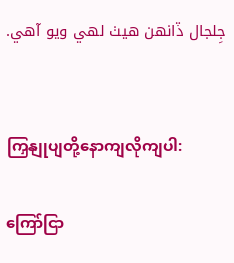جِلجال ڏانهن هيٺ لهي ويو آهي.


ကြှနျုပျတို့နောကျလိုကျပါ:

ကြော်ငြာ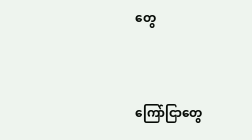တွေ


ကြော်ငြာတွေ